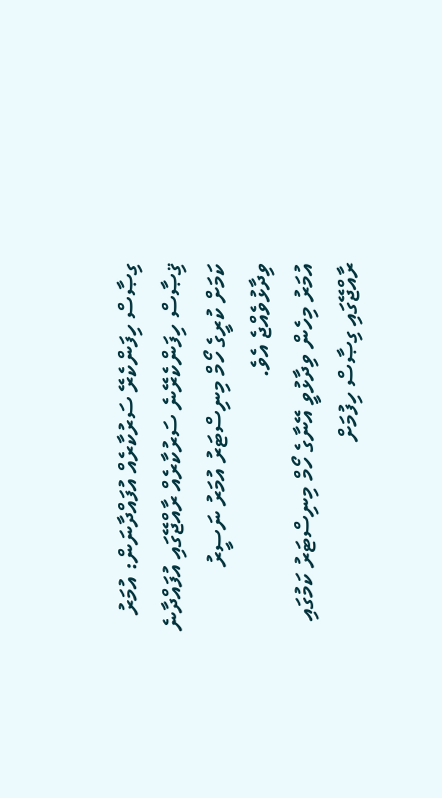ގިޞާސް ހިފަންކެރޭ ސަރުކާރެއް އުފައްދާނަން: އުމަރު
ޤިޞާސް ހިފަންކެރޭނެ ސަރުކާރެއް ރާއްޖޭގައި އުފައްދާނެ ކަމަށް ކުރީގެ ހޯމް މިނިސްޓަރު އުމަރު ނަސީރު ވިދާޅުވެއްޖެ އެވެ.
އުމަރު މިހެން ވިދާޅުވީ އޭނާގެ ހޯމް މިނިސްޓަރު ކަމުގައި ރާއްޖޭގައި ގިޞާސް ހިފުމަށް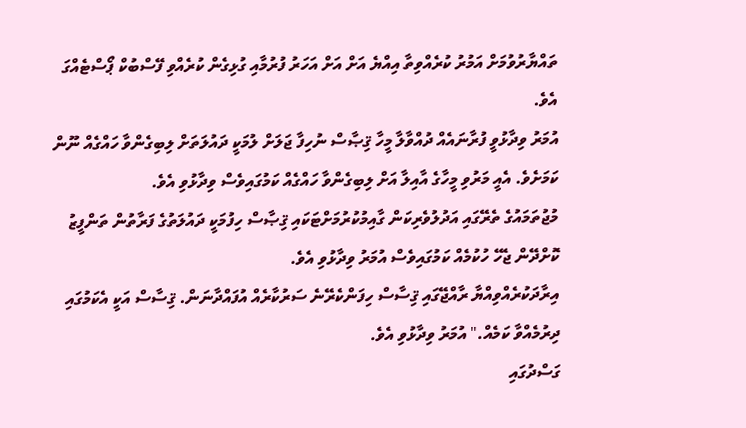ތައްޔާރުވުމަށް އަމުރު ކުރެއްވިތާ އިއްޔެ އަށް އަށް އަހަރު ފުރުމާއި ގުޅިގެން ކުރެއްވި ފޭސްބުކް ޕޯސްޓެއްގަ އެވެ.
އުމަރު ވިދާޅުވީ ފުރާނައެއް ދުއްވާލާ މީހާ ޤިޞާސް ނުހިފާ ޖަލަށް ލުމަކީ ދައުލަތަށް ލިބިގެންވާ ހައްގެއް ނޫން ކަމަށެވެ. އެއީ މަރުވި މީހާގެ އާއިލާ އަށް ލިބިގެންވާ ހައްގެއް ކަމުގައިވެސް ވިދާޅުވި އެވެ.
މުޖުތަމައުގެ ތެރޭގައި އަދުލުވެރިކަން ގާއިމުކުރުމަށްޓަކައި ޤިޞާސް ހިފުމަކީ ދައުލަތުގެ ފަރާތުން ތަންފީޒު ކޮށްދޭން ޖެހޭ ހުކުމެއް ކަމުގައިވެސް އުމަރު ވިދާޅުވި އެވެ.
އިރާދަކުރެއްވިއްޔާ ރާއްޖޭގައި ޤިސާސް ހިފަންކެރޭނެ ސަރުކާރެއް އުފައްދާނަން. ޤިސާސް އަކީ އެކަމުގައި ދިރުމެއްވާ ކަމެއް." އުމަރު ވިދާޅުވި އެވެ.
ގަސްދުގައި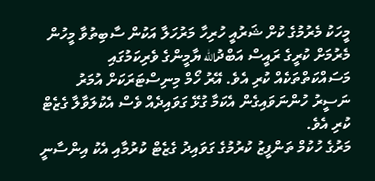މީހަކު މެރުމުގެ ކުށް ޝަރުއީ ހުރިހާ މަރުހަލާ އަކުން ސާބިތުވާ މީހުން މެރުމަށް ކުރީގެ ރައީސް އަބްދުالله ޔާމީންގެ ވެރިކަމުގައި މަސައްކަތްތަކެއް ކުރި އެވެ. އޭރު ހޯމް މިނިސްޓަރަކަށް އުމަރު ނަސީރު ހުންނަވައިގެން އެކަމާ ގުޅޭ ގަވައިދެއް ވެސް އެކުލަވާލާ ގެޒެޓް ކުރި އެވެ.
މަރުގެ ހުކުމް ތަންފީޒު ކުރުމުގެ ގަވައިދު ގެޒެޓް ކުރުމާއި އެކު އިންސާނީ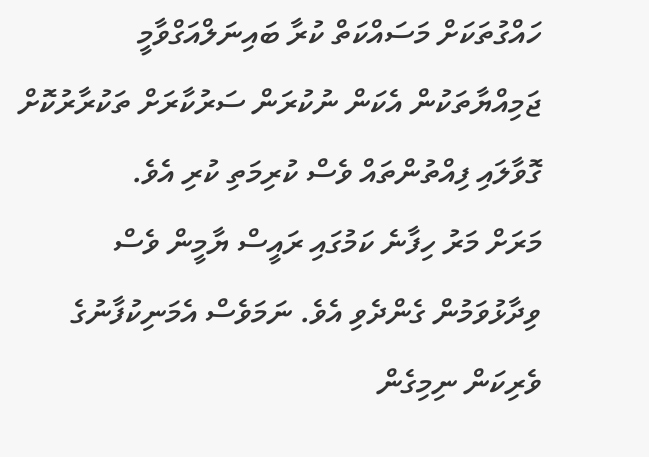ހައްގުތަކަށް މަސައްކަތް ކުރާ ބައިނަލްއަގްވާމީ ޖަމިއްޔާތަކުން އެކަން ނުކުރަން ސަރުކާރަށް ތަކުރާރުކޮށް ގޮވާލައި ފިއްތުންތައް ވެސް ކުރިމަތި ކުރި އެވެ.
މަރަށް މަރު ހިފާނެ ކަމުގައި ރައީސް ޔާމީން ވެސް ވިދާޅުވަމުން ގެންދެވި އެވެ. ނަމަވެސް އެމަނިކުފާނުގެ ވެރިކަން ނިމިގެން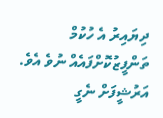ދިޔައިރު އެ ހުކުމް ތަންފީޒުކޮށްފައެއް ނުވެ އެވެ.
އަރުޝީފަށް ނެގީ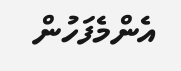އެންމެފަހުން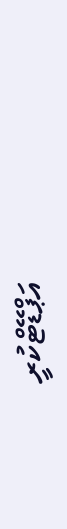އަޕްޑޭޓްކުރީ